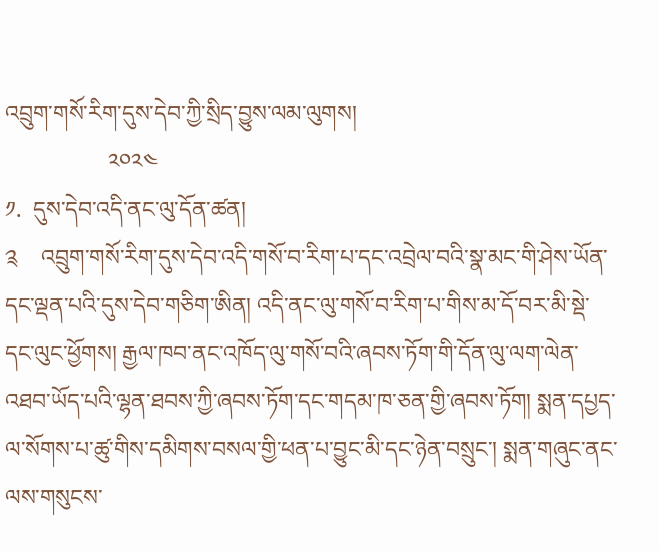འབྲུག་གསོ་རིག་དུས་དེབ་ཀྱི་སྲིད་བྱུས་ལམ་ལུགས།
                  ༢༠༢༤
༡.  དུས་དེབ་འདི་ནང་ལུ་དོན་ཚན།
༉    འབྲུག་གསོ་རིག་དུས་དེབ་འདི་གསོ་བ་རིག་པ་དང་འབྲེལ་བའི་སྣ་མང་གི་ཤེས་ཡོན་དང་ལྡན་པའི་དུས་དེབ་གཅིག་ཨིན། འདི་ནང་ལུ་གསོ་བ་རིག་པ་གིས་མ་དོ་བར་མི་སྡེ་དང་ལུང་ཕྱོགས། རྒྱལ་ཁབ་ནང་འཁོད་ལུ་གསོ་བའི་ཞབས་ཏོག་གི་དོན་ལུ་ལག་ལེན་འཐབ་ཡོད་པའི་ལྷན་ཐབས་ཀྱི་ཞབས་ཏོག་དང་གདམ་ཁ་ཅན་གྱི་ཞབས་ཏོག། སྨན་དཔྱད་ལ་སོགས་པ་ཚུ་གིས་དམིགས་བསལ་གྱི་ཕན་པ་བྱུང་མི་དང་ཉེན་བསྲུང་། སྨན་གཞུང་ནང་ལས་གསུངས་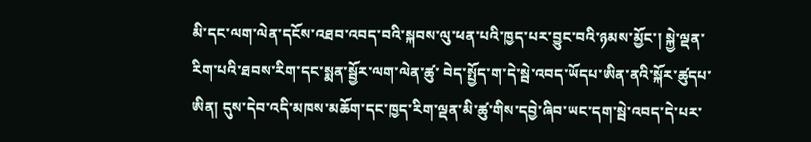མི་དང་ལག་ལེན་དངོས་འཐབ་འབད་བའི་སྐབས་ལུ་ཕན་པའི་ཁྱད་པར་བྱུང་བའི་ཉམས་མྱོང་། སྐྱེ་ལྡན་རིག་པའི་ཐབས་རིག་དང་སྨན་སྦྱོར་ལག་ལེན་ཚུ་ བེད་སྤྱོད་ག་དེ་སྦེ་འབད་ཡོདཔ་ཨིན་ནའི་སྐོར་ཚུདཔ་ཨིན། དུས་དེབ་འདི་མཁས་མཆོག་དང་ཁྱད་རིག་ལྡན་མི་ཚུ་གིས་དབྱེ་ཞིབ་ཡང་དག་སྦེ་འབད་དེ་པར་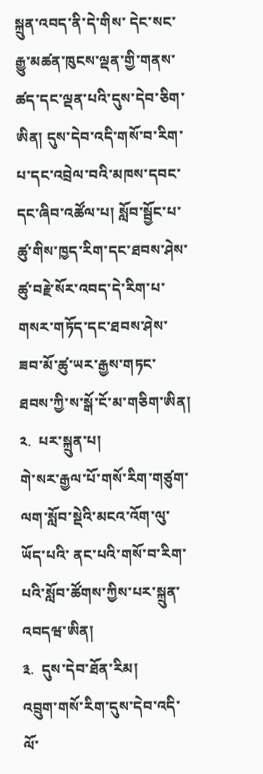སྐྲུན་འབད་ནི་དེ་གིས་ དེང་སང་རྒྱུ་མཚན་ཁུངས་ལྡན་གྱི་གནས་ཚད་དང་ལྡན་པའི་དུས་དེབ་ཅིག་ཨིན། དུས་དེབ་འདི་གསོ་བ་རིག་པ་དང་འབྲེལ་བའི་མཁས་དབང་དང་ཞིབ་འཚོལ་པ། སློབ་སྦྱོང་པ་ཚུ་གིས་ཁྱད་རིག་དང་ཐབས་ཤེས་ཚུ་བརྗེ་སོར་འབད་དེ་རིག་པ་གསར་གཏོད་དང་ཐབས་ཤེས་ཟབ་མོ་ཚུ་ཡར་རྒྱས་གཏང་ཐབས་ཀྱི་ས་སྒོ་ངོ་མ་གཅིག་ཨིན།
༢.  པར་སྐྲུན་པ།
གེ་སར་རྒྱལ་པོ་གསོ་རིག་གཙུག་ལག་སློབ་སྡེའི་མངའ་འོག་ལུ་ཡོད་པའི་ ནང་པའི་གསོ་བ་རིག་པའི་སློབ་ཚོགས་ཀྱིས་པར་སྐྲུན་འབདཝ་ཨིན།
༣.  དུས་དེབ་ཐོན་རིམ།
འབྲུག་གསོ་རིག་དུས་དེབ་འདི་ལོ་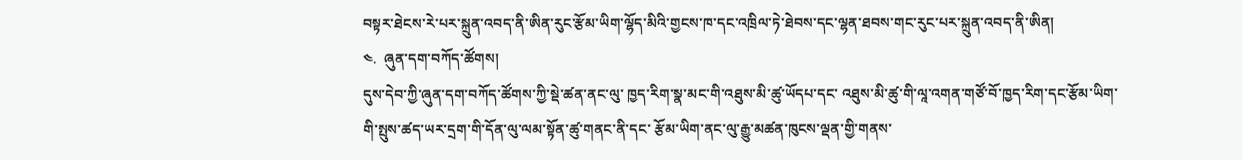བསྟར་ཐེངས་རེ་པར་སྐྲུན་འབད་ནི་ཨིན་རུང་རྩོམ་ཡིག་ལྷོད་མིའི་གྱངས་ཁ་དང་འཁྲིལ་ཏེ་ཐེབས་དང་ལྷན་ཐབས་གང་རུང་པར་སྐྲུན་འབད་ནི་ཨིན།
༤.  ཞུན་དག་བཀོད་ཚོགས།
དུས་དེབ་ཀྱི་ཞུན་དག་བཀོད་ཚོགས་ཀྱི་སྡེ་ཚན་ནང་ལུ་ ཁྱད་རིག་སྣ་མང་གི་འཐུས་མི་ཚུ་ཡོདཔ་དང་ འཐུས་མི་ཚུ་གི་ལཱ་འགན་གཙོ་བོ་ཁྱད་རིག་དང་རྩོམ་ཡིག་གི་སྤུས་ཚད་ཡར་དྲག་གི་དོན་ལུ་ལམ་སྟོན་ཚུ་གནང་ནི་དང་ རྩོམ་ཡིག་ནང་ལུ་རྒྱུ་མཚན་ཁུངས་ལྡན་གྱི་གནས་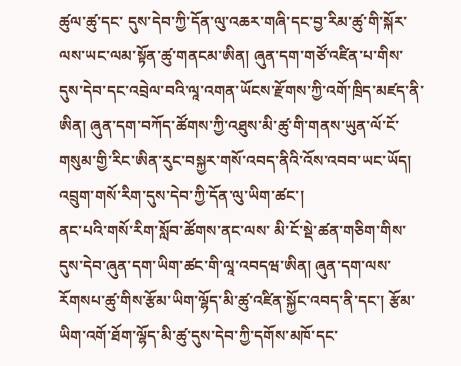ཚུལ་ཚུ་དང་ དུས་དེབ་ཀྱི་དོན་ལུ་འཆར་གཞི་དང་བྱ་རིམ་ཚུ་གི་སྐོར་ལས་ཡང་ལམ་སྟོན་ཚུ་གནངམ་ཨིན། ཞུན་དག་གཙོ་འཛིན་པ་གིས་ དུས་དེབ་དང་འབྲེལ་བའི་ལཱ་འགན་ཡོངས་རྫོགས་ཀྱི་འགོ་ཁྲིད་མཛད་ནི་ཨིན། ཞུན་དག་བཀོད་ཚོགས་ཀྱི་འཐུས་མི་ཚུ་གི་གནས་ཡུན་ལོ་ངོ་གསུམ་གྱི་རིང་ཨིན་རུང་བསྐྱར་གསོ་འབད་ནིའི་འོས་འབབ་ཡང་ཡོད།
འབྲུག་གསོ་རིག་དུས་དེབ་ཀྱི་དོན་ལུ་ཡིག་ཚང་།
ནང་པའི་གསོ་རིག་སློབ་ཚོགས་ནང་ལས་ མི་ངོ་སྡེ་ཚན་གཅིག་གིས་དུས་དེབ་ཞུན་དག་ཡིག་ཚང་གི་ལཱ་འབདཝ་ཨིན། ཞུན་དག་ལས་རོགསཔ་ཚུ་གིས་རྩོམ་ཡིག་ལྷོད་མི་ཚུ་འཛིན་སྐྱོང་འབད་ནི་དང་། རྩོམ་ཡིག་འགོ་ཐོག་ལྷོད་མི་ཚུ་དུས་དེབ་ཀྱི་དགོས་མཁོ་དང་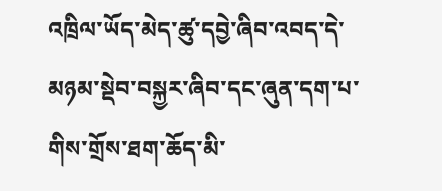འཁྲིལ་ཡོད་མེད་ཚུ་དབྱེ་ཞིབ་འབད་དེ་ མཉམ་སྡེབ་བསྐྱར་ཞིབ་དང་ཞུན་དག་པ་གིས་གྲོས་ཐག་ཆོད་མི་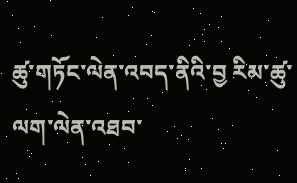ཚུ་གཏོང་ལེན་འབད་ནིའི་བྱ རིམ་ཚུ་ལག་ལེན་འཐབ་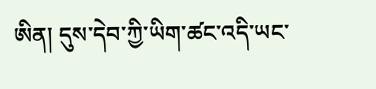ཨིན། དུས་དེབ་ཀྱི་ཡིག་ཚང་འདི་ཡང་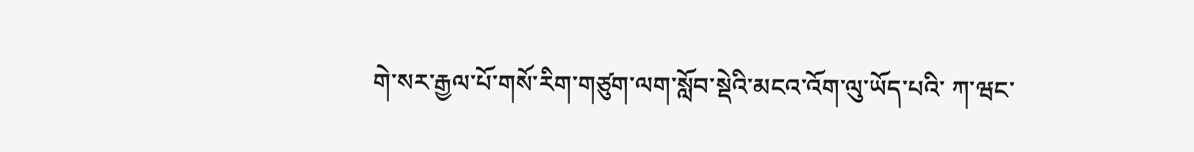གེ་སར་རྒྱལ་པོ་གསོ་རིག་གཙུག་ལག་སློབ་སྡེའི་མངའ་འོག་ལུ་ཡོད་པའི་ ཀ་ཝང་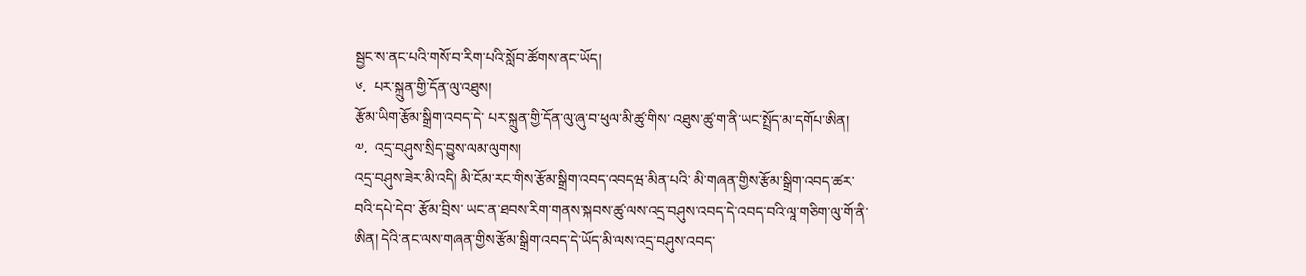སྦྱང་ས་ནང་པའི་གསོ་བ་རིག་པའི་སློབ་ཚོགས་ནང་ཡོད།
༦.  པར་སྐྲུན་གྱི་དོན་ལུ་འཐུས།
རྩོམ་ཡིག་རྩོམ་སྒྲིག་འབད་དེ་ པར་སྐྲུན་གྱི་དོན་ལུ་ཞུ་བ་ཕུལ་མི་ཚུ་གིས་ འཐུས་ཚུ་ག་ནི་ཡང་སྤྲོད་མ་དགོཔ་ཨིན།
༧.  འདྲ་བཤུས་སྲིད་བྱུས་ལམ་ལུགས།
འདྲ་བཤུས་ཟེར་མི་འདི། མི་ངོམ་རང་གིས་རྩོམ་སྒྲིག་འབད་འབདཝ་མིན་པའི་ མི་གཞན་གྱིས་རྩོམ་སྒྲིག་འབད་ཚར་བའི་དཔེ་དེབ་ རྩོམ་བྲིས་ ཡང་ན་ཐབས་རིག་གནས་སྐབས་ཚུ་ལས་འདྲ་བཤུས་འབད་དེ་འབད་བའི་ལཱ་གཅིག་ལུ་གོ་ནི་ཨིན། དེའི་ནང་ལས་གཞན་གྱིས་རྩོམ་སྒྲིག་འབད་དེ་ཡོད་མི་ལས་འདྲ་བཤུས་འབད་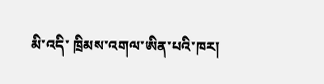མི་འདི་ ཁྲིམས་འགལ་ཨིན་པའི་ཁར།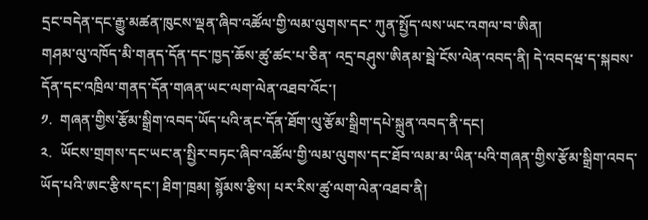དྲང་བདེན་དང་རྒྱུ་མཚན་ཁུངས་ལྡན་ཞིབ་འཚོལ་གྱི་ལམ་ལུགས་དང་ ཀུན་སྤྱོད་ལས་ཡང་འགལ་བ་ཨིན།
གཤམ་ལུ་འཁོད་མི་གནད་དོན་དང་ཁྱད་ཆོས་ཚུ་ཚང་པ་ཅིན་ འདྲ་བཤུས་ཨིནམ་སྦེ་ངོས་ལེན་འབད་ནི། དེ་འབདཝ་ད་སྐབས་དོན་དང་འཁྲིལ་གནད་དོན་གཞན་ཡང་ལག་ལེན་འཐབ་འོང་།
༡.  གཞན་གྱིས་རྩོམ་སྒྲིག་འབད་ཡོད་པའི་ནང་དོན་ཐོག་ལུ་རྩོམ་སྒྲིག་དཔེ་སྐྲུན་འབད་ནི་དང།
༢.  ཡོངས་གྲགས་དང་ཡང་ན་སྤྱིར་བཏང་ཞིབ་འཚོལ་གྱི་ལམ་ལུགས་དང་ཐོབ་ལམ་མ་ཡིན་པའི་གཞན་གྱིས་རྩོམ་སྒྲིག་འབད་ཡོད་པའི་ཨང་རྩིས་དང་། ཐིག་ཁྲམ། སྙོམས་རྩིས། པར་རིས་ཚུ་ལག་ལེན་འཐབ་ནི།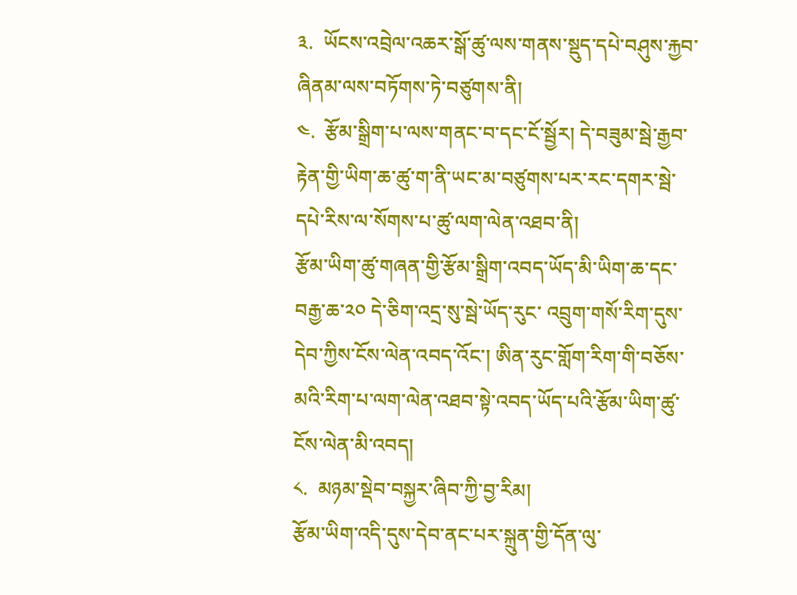༣.  ཡོངས་འབྲེལ་འཆར་སྒོ་ཚུ་ལས་གནས་སྡུད་དཔེ་བཤུས་རྐྱབ་ཞིནམ་ལས་བཏོགས་ཏེ་བཙུགས་ནི།
༤.  རྩོམ་སྒྲིག་པ་ལས་གནང་བ་དང་ངོ་སྦྱོར། དེ་བཟུམ་སྦེ་རྒྱབ་རྟེན་གྱི་ཡིག་ཆ་ཚུ་ག་ནི་ཡང་མ་བཙུགས་པར་རང་དགར་སྦེ་དཔེ་རིས་ལ་སོགས་པ་ཚུ་ལག་ལེན་འཐབ་ནི།
རྩོམ་ཡིག་ཚུ་གཞན་གྱི་རྩོམ་སྒྲིག་འབད་ཡོད་མི་ཡིག་ཆ་དང་བརྒྱ་ཆ་༢༠ དེ་ཅིག་འདྲ་སུ་སྦེ་ཡོད་རུང་ འབྲུག་གསོ་རིག་དུས་དེབ་ཀྱིས་ངོས་ལེན་འབད་འོང་། ཨིན་རུང་གློག་རིག་གི་བཅོས་མའི་རིག་པ་ལག་ལེན་འཐབ་སྟེ་འབད་ཡོད་པའི་རྩོམ་ཡིག་ཚུ་ངོས་ལེན་མི་འབད།
༨.  མཉམ་སྡེབ་བསྐྱར་ཞིབ་ཀྱི་བྱ་རིམ།
རྩོམ་ཡིག་འདི་དུས་དེབ་ནང་པར་སྐྲུན་གྱི་དོན་ལུ་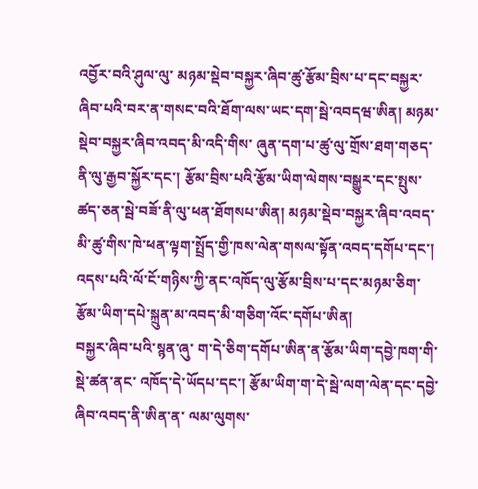འབྱོར་བའི་ཤུལ་ལུ་ མཉམ་སྡེབ་བསྐྱར་ཞིབ་ཚུ་རྩོམ་བྲིས་པ་དང་བསྐྱར་ཞིབ་པའི་བར་ན་གསང་བའི་ཐོག་ལས་ཡང་དག་སྦེ་འབདཝ་ཨིན། མཉམ་སྡེབ་བསྐྱར་ཞིབ་འབད་མི་འདི་གིས་ ཞུན་དག་པ་ཚུ་ལུ་གྲོས་ཐག་གཅད་ནི་ལུ་རྒྱབ་སྐྱོར་དང་། རྩོམ་བྲིས་པའི་རྩོམ་ཡིག་ལེགས་བསྒྱུར་དང་སྤུས་ཚད་ཅན་སྦེ་བཟོ་ནི་ལུ་ཕན་ཐོགསཔ་ཨིན། མཉམ་སྡེབ་བསྐྱར་ཞིབ་འབད་མི་ཚུ་གིས་ཁེ་ཕན་ལྟག་སྤྲོད་གྱི་ཁས་ལེན་གསལ་སྟོན་འབད་དགོཔ་དང་། འདས་པའི་ལོ་ངོ་གཉིས་ཀྱི་ནང་འཁོད་ལུ་རྩོམ་བྲིས་པ་དང་མཉམ་ཅིག་ རྩོམ་ཡིག་དཔེ་སྐྲུན་མ་འབད་མི་གཅིག་འོང་དགོཔ་ཨིན།
བསྐྱར་ཞིབ་པའི་སྙན་ཞུ་ ག་དེ་ཅིག་དགོཔ་ཨིན་ན་རྩོམ་ཡིག་དབྱེ་ཁག་གི་སྡེ་ཚན་ནང་ འཁོད་དེ་ཡོདཔ་དང་། རྩོམ་ཡིག་ག་དེ་སྦེ་ལག་ལེན་དང་དབྱེ་ཞིབ་འབད་ནི་ཨིན་ན་ ལམ་ལུགས་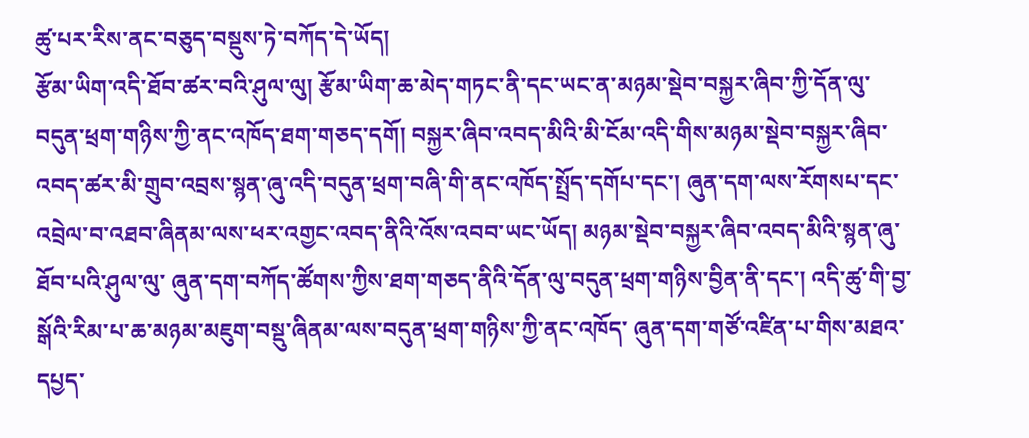ཚུ་པར་རིས་ནང་བཅུད་བསྡུས་ཏེ་བཀོད་དེ་ཡོད།
རྩོམ་ཡིག་འདི་ཐོབ་ཚར་བའི་ཤུལ་ལུ། རྩོམ་ཡིག་ཆ་མེད་གཏང་ནི་དང་ཡང་ན་མཉམ་སྡེབ་བསྐྱར་ཞིབ་ཀྱི་དོན་ལུ་བདུན་ཕྲག་གཉིས་ཀྱི་ནང་འཁོད་ཐག་གཅད་དགོ། བསྐྱར་ཞིབ་འབད་མིའི་མི་ངོམ་འདི་གིས་མཉམ་སྡེབ་བསྐྱར་ཞིབ་འབད་ཚར་མི་གྲུབ་འབྲས་སྙན་ཞུ་འདི་བདུན་ཕྲག་བཞི་གི་ནང་འཁོད་སྤྲོད་དགོཔ་དང་། ཞུན་དག་ལས་རོགསཔ་དང་འབྲེལ་བ་འཐབ་ཞིནམ་ལས་ཕར་འགྱང་འབད་ནིའི་འོས་འབབ་ཡང་ཡོད། མཉམ་སྡེབ་བསྐྱར་ཞིབ་འབད་མིའི་སྙན་ཞུ་ཐོབ་པའི་ཤུལ་ལུ་ ཞུན་དག་བཀོད་ཚོགས་ཀྱིས་ཐག་གཅད་ནིའི་དོན་ལུ་བདུན་ཕྲག་གཉིས་བྱིན་ནི་དང་། འདི་ཚུ་གི་བྱ་སྒོའི་རིམ་པ་ཆ་མཉམ་མཇུག་བསྡུ་ཞིནམ་ལས་བདུན་ཕྲག་གཉིས་ཀྱི་ནང་འཁོད་ ཞུན་དག་གཙོ་འཛིན་པ་གིས་མཐའ་དཔྱད་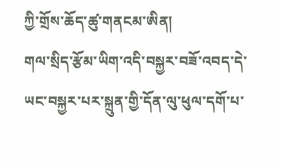ཀྱི་གྲོས་ཆོད་ཚུ་གནངམ་ཨིན།
གལ་སྲིད་རྩོམ་ཡིག་འདི་བསྐྱར་བཟོ་འབད་དེ་ཡང་བསྐྱར་པར་སྐྲུན་གྱི་དོན་ལུ་ཕུལ་དགོ་པ་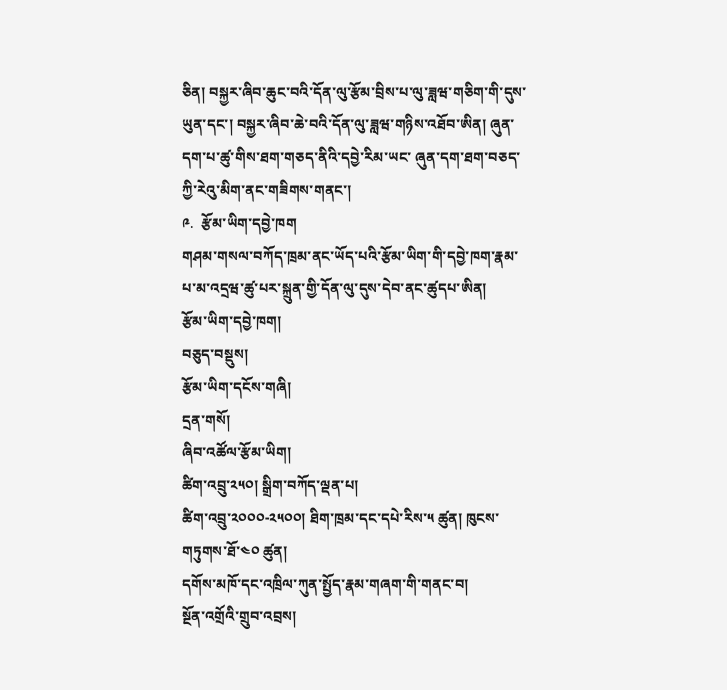ཅིན། བསྐྱར་ཞིབ་ཆུང་བའི་དོན་ལུ་རྩོམ་བྲིས་པ་ལུ་ཟླཝ་གཅིག་གི་དུས་ཡུན་དང་། བསྐྱར་ཞིབ་ཆེ་བའི་དོན་ལུ་ཟླཝ་གཉིས་འཐོབ་ཨིན། ཞུན་དག་པ་ཚུ་གིས་ཐག་གཅད་ནིའི་དབྱེ་རིམ་ཡང་ ཞུན་དག་ཐག་བཅད་ཀྱི་རེའུ་མིག་ནང་གཟིགས་གནང་།
༩.  རྩོམ་ཡིག་དབྱེ་ཁག
གཤམ་གསལ་བཀོད་ཁྲམ་ནང་ཡོད་པའི་རྩོམ་ཡིག་གི་དབྱེ་ཁག་རྣམ་པ་མ་འདྲཝ་ཚུ་པར་སྐྲུན་གྱི་དོན་ལུ་དུས་དེབ་ནང་ཚུདཔ་ཨིན།
རྩོམ་ཡིག་དབྱེ་ཁག།
བཅུད་བསྡུས།
རྩོམ་ཡིག་དངོས་གཞི།
དྲན་གསོ།
ཞིབ་འཚོལ་རྩོམ་ཡིག།
ཚིག་འབྲུ་༢༥༠། སྒྲིག་བཀོད་ལྡན་པ།
ཚིག་འབྲུ་༢༠༠༠-༢༥༠༠། ཐིག་ཁྲམ་དང་དཔེ་རིས་༥ ཚུན། ཁུངས་གཏུགས་ཐོ་༤༠ ཚུན།
དགོས་མཁོ་དང་འཁྲིལ་ཀུན་སྤྱོད་རྣམ་གཞག་གི་གནང་བ།
སྔོན་འགྲོའི་གྲུབ་འབྲས།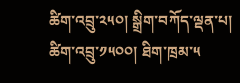ཚིག་འབྲུ་༢༥༠། སྒྲིག་བཀོད་ལྡན་པ།
ཚིག་འབྲུ་༡༥༠༠། ཐིག་ཁྲམ་༥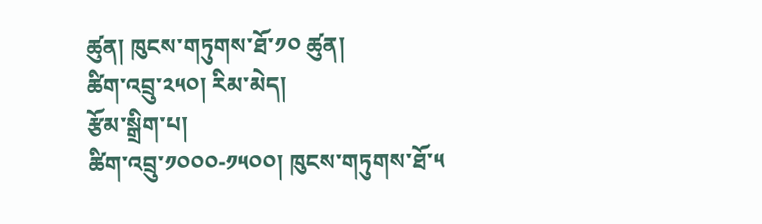ཚུན། ཁུངས་གཏུགས་ཐོ་༡༠ ཚུན།
ཚིག་འབྲུ་༢༥༠། རིམ་མེད།
རྩོམ་སྒྲིག་པ།
ཚིག་འབྲུ་༡༠༠༠-༡༥༠༠། ཁུངས་གཏུགས་ཐོ་༥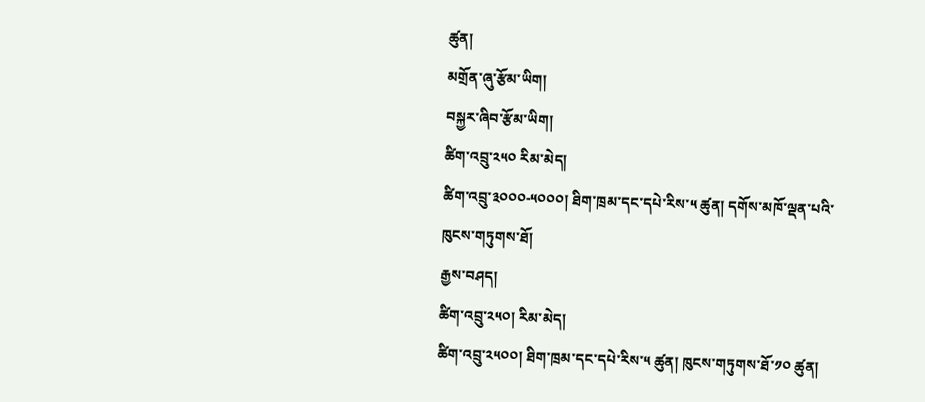ཚུན།
མགྲོན་ཞུ་རྩོམ་ཡིག།
བསྐྱར་ཞིབ་རྩོམ་ཡིག།
ཚིག་འབྲུ་༢༥༠ རིམ་མེད།
ཚིག་འབྲུ་༣༠༠༠-༥༠༠༠། ཐིག་ཁྲམ་དང་དཔེ་རིས་༥ ཚུན། དགོས་མཁོ་ལྡན་པའི་ཁུངས་གཏུགས་ཐོ།
རྒྱས་བཤད།
ཚིག་འབྲུ་༢༥༠། རིམ་མེད།
ཚིག་འབྲུ་༢༥༠༠། ཐིག་ཁྲམ་དང་དཔེ་རིས་༥ ཚུན། ཁུངས་གཏུགས་ཐོ་༡༠ ཚུན།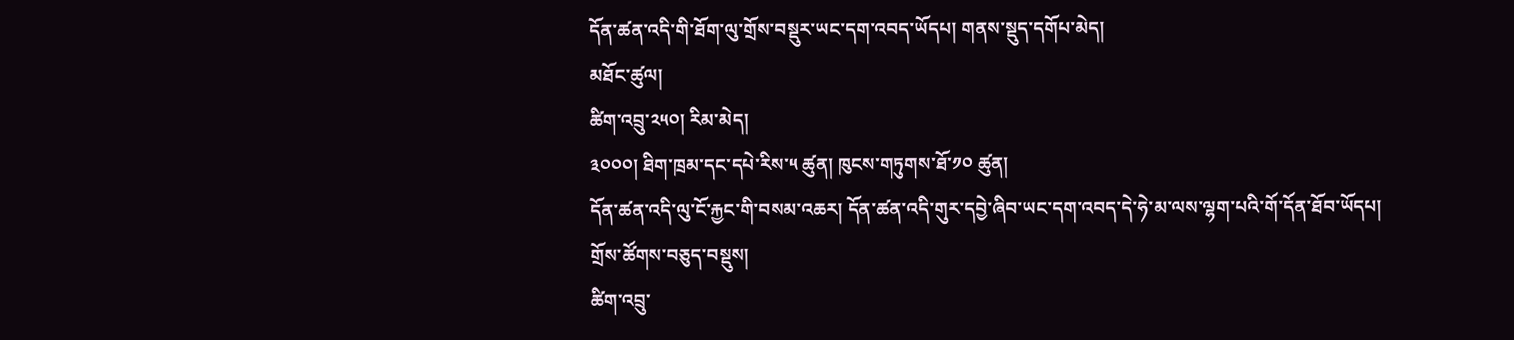དོན་ཚན་འདི་གི་ཐོག་ལུ་གྲོས་བསྡུར་ཡང་དག་འབད་ཡོདཔ། གནས་སྡུད་དགོཔ་མེད།
མཐོང་ཚུལ།
ཚིག་འབྲུ་༢༥༠། རིམ་མེད།
༣༠༠༠། ཐིག་ཁྲམ་དང་དཔེ་རིས་༥ ཚུན། ཁུངས་གཏུགས་ཐོ་༡༠ ཚུན།
དོན་ཚན་འདི་ལུ་ངོ་རྐྱང་གི་བསམ་འཆར། དོན་ཚན་འདི་གུར་དབྱེ་ཞིབ་ཡང་དག་འབད་དེ་ཧེ་མ་ལས་ལྷག་པའི་གོ་དོན་ཐོབ་ཡོདཔ།
གྲོས་ཚོགས་བཅུད་བསྡུས།
ཚིག་འབྲུ་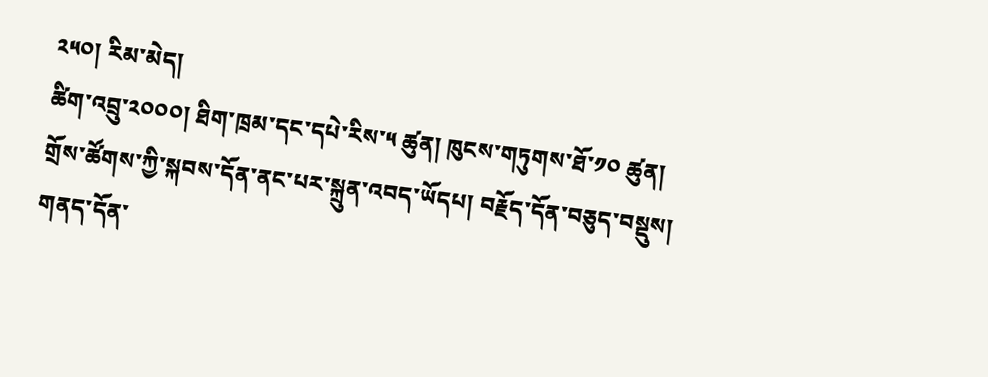༢༥༠། རིམ་མེད།
ཚིག་འབྲུ་༢༠༠༠། ཐིག་ཁྲམ་དང་དཔེ་རིས་༥ ཚུན། ཁུངས་གཏུགས་ཐོ་༡༠ ཚུན།
གྲོས་ཚོགས་ཀྱི་སྐབས་དོན་ནང་པར་སྐྲུན་འབད་ཡོདཔ། བརྗོད་དོན་བཅུད་བསྡུས།
གནད་དོན་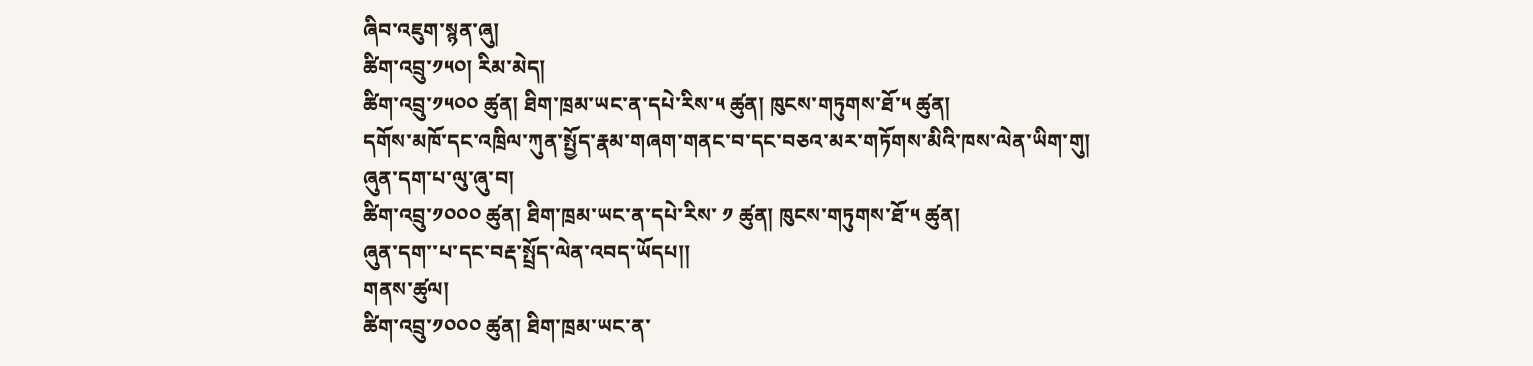ཞིབ་འཇུག་སྙན་ཞུ།
ཚིག་འབྲུ་༡༥༠། རིམ་མེད།
ཚིག་འབྲུ་༡༥༠༠ ཚུན། ཐིག་ཁྲམ་ཡང་ན་དཔེ་རིས་༥ ཚུན། ཁུངས་གཏུགས་ཐོ་༥ ཚུན།
དགོས་མཁོ་དང་འཁྲིལ་ཀུན་སྤྱོད་རྣམ་གཞག་གནང་བ་དང་བཅའ་མར་གཏོགས་མིའི་ཁས་ལེན་ཡིག་གུ།
ཞུན་དག་པ་ལུ་ཞུ་བ།
ཚིག་འབྲུ་༡༠༠༠ ཚུན། ཐིག་ཁྲམ་ཡང་ན་དཔེ་རིས་ ༡ ཚུན། ཁུངས་གཏུགས་ཐོ་༥ ཚུན།
ཞུན་དག་་པ་དང་བརྡ་སྤྲོད་ལེན་འབད་ཡོདཔ།།
གནས་ཚུལ།
ཚིག་འབྲུ་༡༠༠༠ ཚུན། ཐིག་ཁྲམ་ཡང་ན་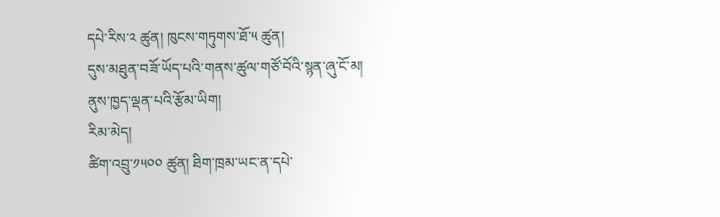དཔེ་རིས་༢ ཚུན། ཁུངས་གཏུགས་ཐོ་༥ ཚུན།
དུས་མཐུན་བཟོ་ཡོད་པའི་གནས་ཚུལ་གཙོ་བོའི་སྙན་ཞུ་ངོ་མ།
ནུས་ཁྱད་ལྡན་པའི་རྩོམ་ཡིག།
རིམ་མེད།
ཚིག་འབྲུ་༡༥༠༠ ཚུན། ཐིག་ཁྲམ་ཡང་ན་དཔེ་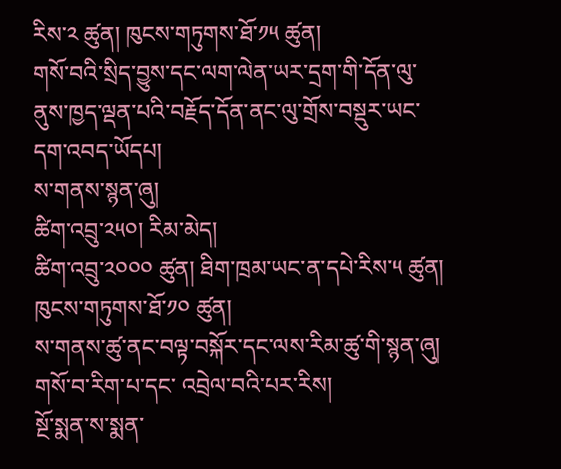རིས་༢ ཚུན། ཁུངས་གཏུགས་ཐོ་༡༥ ཚུན།
གསོ་བའི་སྲིད་བྱུས་དང་ལག་ལེན་ཡར་དྲག་གི་དོན་ལུ་ནུས་ཁྱད་ལྡན་པའི་བརྗོད་དོན་ནང་ལུ་གྲོས་བསྡུར་ཡང་དག་འབད་ཡོདཔ།
ས་གནས་སྙན་ཞུ།
ཚིག་འབྲུ་༢༥༠། རིམ་མེད།
ཚིག་འབྲུ་༢༠༠༠ ཚུན། ཐིག་ཁྲམ་ཡང་ན་དཔེ་རིས་༥ ཚུན། ཁུངས་གཏུགས་ཐོ་༡༠ ཚུན།
ས་གནས་ཚུ་ནང་བལྟ་བསྐོར་དང་ལས་རིམ་ཚུ་གི་སྙན་ཞུ།
གསོ་བ་རིག་པ་དང་ འབྲེལ་བའི་པར་རིས།
སྔོ་སྨན་ས་སྨན་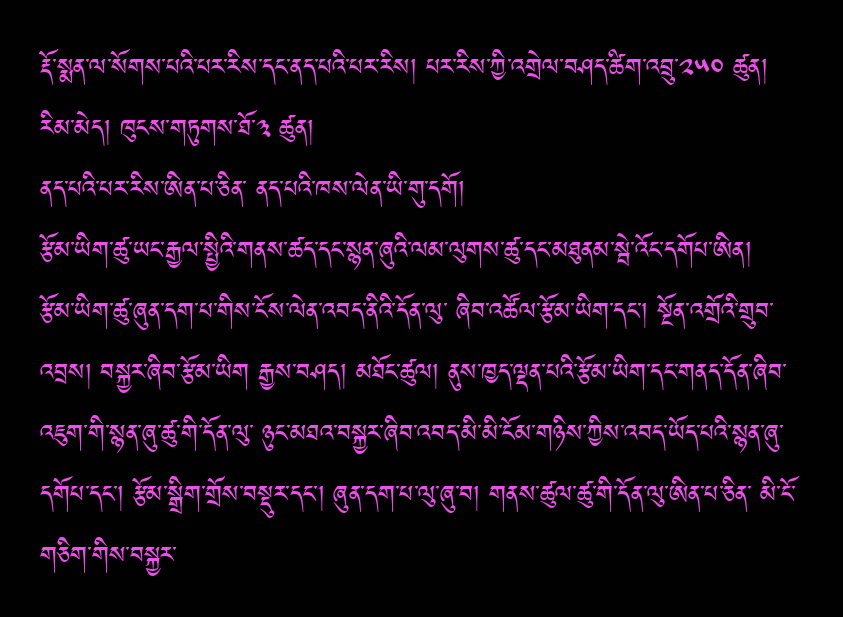རྡོ་སྨན་ལ་སོགས་པའི་པར་རིས་དང་ནད་པའི་པར་རིས། པར་རིས་ཀྱི་འགྲེལ་བཤད་ཚིག་འབྲུ་༢༥༠ ཚུན། རིམ་མེད། ཁུངས་གཏུགས་ཐོ་༣ ཚུན།
ནད་པའི་པར་རིས་ཨིན་པ་ཅིན་ ནད་པའི་ཁས་ལེན་ཡི་གུ་དགོ།
རྩོམ་ཡིག་ཚུ་ཡང་རྒྱལ་སྤྱིའི་གནས་ཚད་དང་སྙན་ཞུའི་ལམ་ལུགས་ཚུ་དང་མཐུནམ་སྦེ་འོང་དགོཔ་ཨིན།
རྩོམ་ཡིག་ཚུ་ཞུན་དག་པ་གིས་ངོས་ལེན་འབད་ནིའི་དོན་ལུ་ ཞིབ་འཚོལ་རྩོམ་ཡིག་དང་། སྔོན་འགྲོའི་གྲུབ་འབྲས། བསྐྱར་ཞིབ་རྩོམ་ཡིག རྒྱས་བཤད། མཐོང་ཚུལ། ནུས་ཁྱད་ལྡན་པའི་རྩོམ་ཡིག་དང་གནད་དོན་ཞིབ་འཇུག་གི་སྙན་ཞུ་ཚུ་གི་དོན་ལུ་ ཉུང་མཐའ་བསྐྱར་ཞིབ་འབད་མི་མི་ངོམ་གཉིས་ཀྱིས་འབད་ཡོད་པའི་སྙན་ཞུ་དགོཔ་དང་། རྩོམ་སྒྲིག་གྲོས་བསྡུར་དང་། ཞུན་དག་པ་ལུ་ཞུ་བ། གནས་ཚུལ་ཚུ་གི་དོན་ལུ་ཨིན་པ་ཅིན་ མི་ངོ་གཅིག་གིས་བསྐྱར་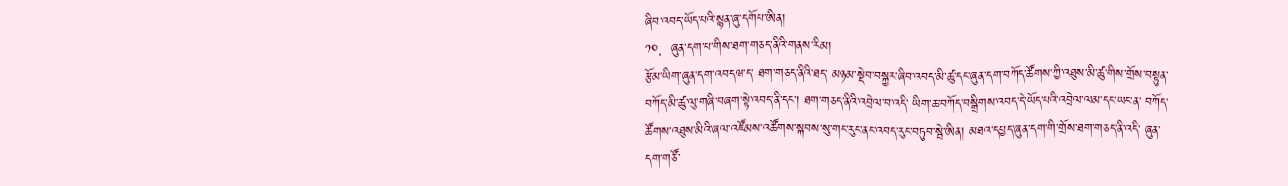ཞིབ་འབད་ཡོད་པའི་སྙན་ཞུ་དགོཔ་ཨིན།
༡༠.  ཞུན་དག་པ་གིས་ཐག་གཅད་ནིའི་གནས་རིམ།
རྩོམ་ཡིག་ཞུན་དག་འབདཝ་ད་ ཐག་གཅད་ནིའི་ཐད་ མཉམ་སྡེབ་བསྐྱར་ཞིབ་འབད་མི་ཚུ་དང་ཞུན་དག་བཀོད་ཚོགས་ཀྱི་འཐུས་མི་ཚུ་གིས་གྲོས་བསྟུན་བཀོད་མི་ཚུ་ལུ་གཞི་བཞག་སྟེ་འབད་ནི་དང་། ཐག་གཅད་ནིའི་འབྲེལ་བ་འདི་ ཡིག་ཆ་བཀོད་བསྒྲིགས་འབད་དེ་ཡོད་པའི་འབྲེལ་ལམ་དང་ཡང་ན་ བཀོད་ཚོགས་འཐུས་མིའི་ཞལ་འཛོམས་འཚོགས་སྐབས་སུ་གང་རུང་ནང་འབད་རུང་བཏུབ་སྦེ་ཨིན། མཐའ་དཔྱད་ཞུན་དག་གི་གྲོས་ཐག་གཅད་ནི་འདི་ ཞུན་དག་གཙོ་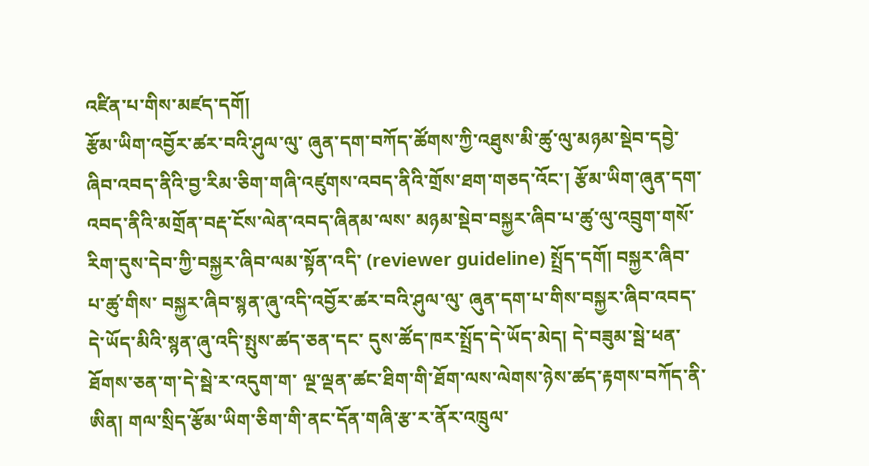འཛིན་པ་གིས་མཛད་དགོ།
རྩོམ་ཡིག་འབྱོར་ཚར་བའི་ཤུལ་ལུ་ ཞུན་དག་བཀོད་ཚོགས་ཀྱི་འཐུས་མི་ཚུ་ལུ་མཉམ་སྡེབ་དབྱེ་ཞིབ་འབད་ནིའི་བྱ་རིམ་ཅིག་གཞི་འཛུགས་འབད་ནིའི་གྲོས་ཐག་གཅད་འོང་། རྩོམ་ཡིག་ཞུན་དག་འབད་ནིའི་མགྲོན་བརྡ་ངོས་ལེན་འབད་ཞིནམ་ལས་ མཉམ་སྡེབ་བསྐྱར་ཞིབ་པ་ཚུ་ལུ་འབྲུག་གསོ་རིག་དུས་དེབ་ཀྱི་བསྐྱར་ཞིབ་ལམ་སྟོན་འདི་ (reviewer guideline) སྤྲོད་དགོ། བསྐྱར་ཞིབ་པ་ཚུ་གིས་ བསྐྱར་ཞིབ་སྙན་ཞུ་འདི་འབྱོར་ཚར་བའི་ཤུལ་ལུ་ ཞུན་དག་པ་གིས་བསྐྱར་ཞིབ་འབད་དེ་ཡོད་མིའི་སྙན་ཞུ་འདི་སྤུས་ཚད་ཅན་དང་ དུས་ཚོད་ཁར་སྤྲོད་དེ་ཡོད་མེད། དེ་བཟུམ་སྦེ་ཕན་ཐོགས་ཅན་ག་དེ་སྦེ་ར་འདུག་ག་ ལྔ་ལྡན་ཚང་ཐིག་གི་ཐོག་ལས་ལེགས་ཉེས་ཚད་རྟགས་བཀོད་ནི་ཨིན། གལ་སྲིད་རྩོམ་ཡིག་ཅིག་གི་ནང་དོན་གཞི་རྩ་ར་ནོར་འཁྲུལ་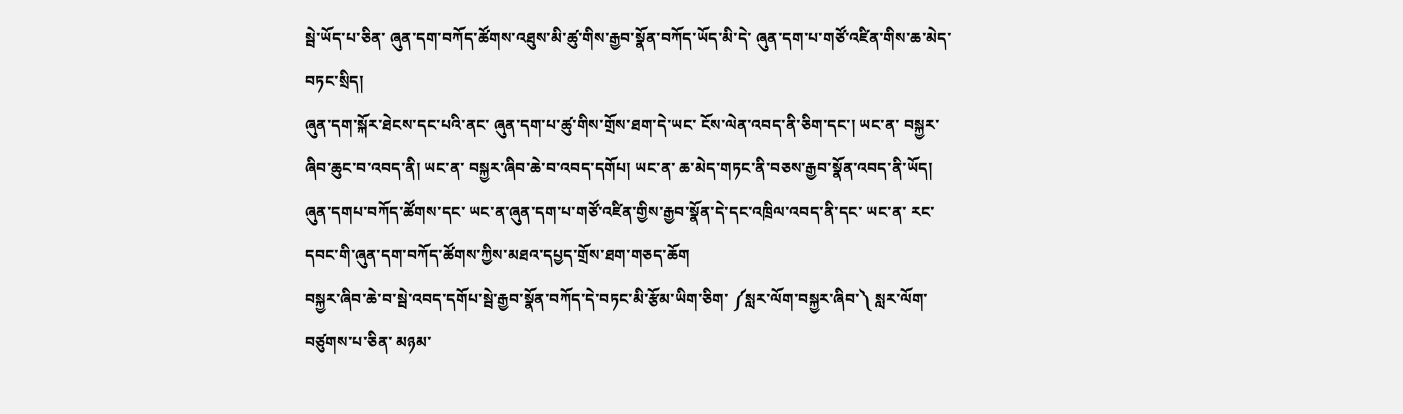སྦེ་ཡོད་པ་ཅིན་ ཞུན་དག་བཀོད་ཚོགས་འཐུས་མི་ཚུ་གིས་རྒྱབ་སྣོན་བཀོད་ཡོད་མི་དེ་ ཞུན་དག་པ་གཙོ་འཛིན་གིས་ཆ་མེད་བཏང་སྲིད།
ཞུན་དག་སྐོར་ཐེངས་དང་པའི་ནང་ ཞུན་དག་པ་ཚུ་གིས་གྲོས་ཐག་དེ་ཡང་ ངོས་ལེན་འབད་ནི་ཅིག་དང་། ཡང་ན་ བསྐྱར་ཞིབ་ཆུང་བ་འབད་ནི། ཡང་ན་ བསྐྱར་ཞིབ་ཆེ་བ་འབད་དགོཔ། ཡང་ན་ ཆ་མེད་གཏང་ནི་བཅས་རྒྱབ་སྣོན་འབད་ནི་ཡོད། ཞུན་དགཔ་བཀོད་ཚོགས་དང་ ཡང་ན་ཞུན་དག་པ་གཙོ་འཛིན་གྱིས་རྒྱབ་སྣོན་དེ་དང་འཁྲིལ་འབད་ནི་དང་ ཡང་ན་ རང་དབང་གི་ཞུན་དག་བཀོད་ཚོགས་ཀྱིས་མཐའ་དཔྱད་གྲོས་ཐག་གཅད་ཆོག
བསྐྱར་ཞིབ་ཆེ་བ་སྦེ་འབད་དགོཔ་སྦེ་རྒྱབ་སྣོན་བཀོད་དེ་བཏང་མི་རྩོམ་ཡིག་ཅིག་ ༼སླར་ལོག་བསྐྱར་ཞིབ་༽ སླར་ལོག་བཙུགས་པ་ཅིན་ མཉམ་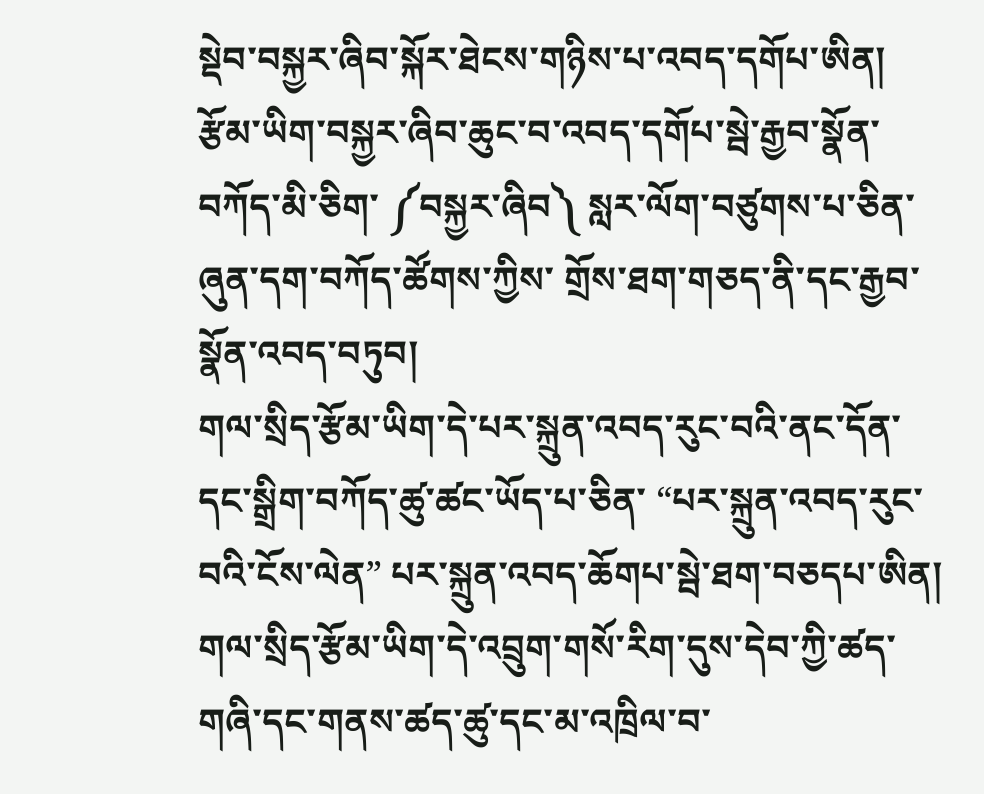སྡེབ་བསྐྱར་ཞིབ་སྐོར་ཐེངས་གཉིས་པ་འབད་དགོཔ་ཨིན།
རྩོམ་ཡིག་བསྐྱར་ཞིབ་ཆུང་བ་འབད་དགོཔ་སྦེ་རྒྱབ་སྣོན་བཀོད་མི་ཅིག་ ༼བསྐྱར་ཞིབ༽ སླར་ལོག་བཙུགས་པ་ཅིན་ ཞུན་དག་བཀོད་ཚོགས་ཀྱིས་ གྲོས་ཐག་གཅད་ནི་དང་རྒྱབ་སྣོན་འབད་བཏུབ།
གལ་སྲིད་རྩོམ་ཡིག་དེ་པར་སྐྲུན་འབད་རུང་བའི་ནང་དོན་དང་སྒྲིག་བཀོད་ཚུ་ཚང་ཡོད་པ་ཅིན་ “པར་སྐྲུན་འབད་རུང་བའི་ངོས་ལེན” པར་སྐྲུན་འབད་ཆོགཔ་སྦེ་ཐག་བཅདཔ་ཨིན།
གལ་སྲིད་རྩོམ་ཡིག་དེ་འབྲུག་གསོ་རིག་དུས་དེབ་ཀྱི་ཚད་གཞི་དང་གནས་ཚད་ཚུ་དང་མ་འཁྲིལ་བ་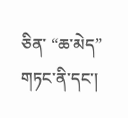ཅིན་ “ཆ་མེད” གཏང་ནི་དང་།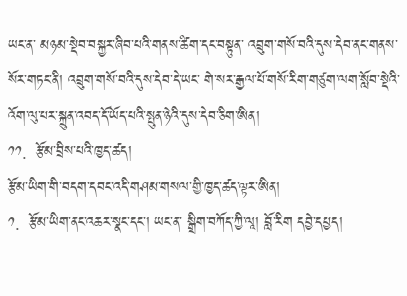ཡང་ན་ མཉམ་སྡེབ་བསྐྱར་ཞིབ་པའི་གནས་ཚིག་དང་བསྟུན་ འབྲུག་གསོ་བའི་དུས་དེབ་ནང་གནས་སོར་གཏང་ནི། འབྲུག་གསོ་བའི་དུས་དེབ་དེ་ཡང་ གེ་སར་རྒྱལ་པོ་གསོ་རིག་གཙུག་ལག་སློབ་སྡེའི་འོག་ལུ་པར་སྐྲུན་འབད་དོ་ཡོད་པའི་སྤུན་ཉེའི་དུས་དེབ་ཅིག་ཨིན།
༡༡.  རྩོམ་བྲིས་པའི་ཁྱད་ཚད།
རྩོམ་ཡིག་གི་བདག་དབང་འདི་གཤམ་གསལ་གྱི་ཁྱད་ཚད་ལྟར་ཨིན།
༡.  རྩོམ་ཡིག་ནང་འཆར་སྣང་དང་། ཡང་ན་ སྒྲིག་བཀོད་ཀྱི་ལཱ། བློ་རིག དབྱེ་དཔྱད།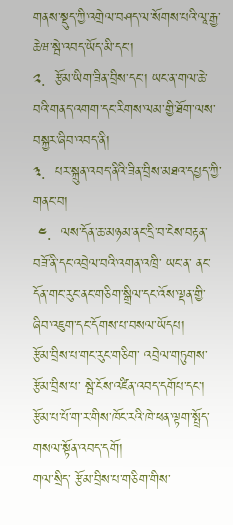གནས་སྡུད་ཀྱི་འགྲེལ་བཤད་ལ་སོགས་པའི་ལཱ་རྒྱ་ཆེཝ་སྦེ་འབད་ཡོད་མི་དང་།
༢.  རྩོམ་ཡིག་ཟིན་བྲིས་དང་། ཡང་ན་གལ་ཆེ་བའི་གནད་འགག་དང་རིགས་ལམ་གྱི་ཐོག་ལས་བསྐྱར་ཞིབ་འབད་ནི།
༣.  པར་སྐྲུན་འབད་ནིའི་ཟིན་བྲིས་མཐའ་དཔྱད་ཀྱི་གནང་བ།
 ༤.  ལས་དོན་ཆ་མཉམ་ནང་དྲི་བ་ངེས་བརྟན་བཟོ་ནི་དང་འབྲེལ་བའི་འགན་འཁྲི་ ཡང་ན་ ནང་དོན་གང་རུང་ནང་གཅིག་སྒྲིལ་དང་འོས་ལྡན་གྱི་ཞིབ་འཇུག་དང་དོགས་པ་བསལ་ཡོདཔ།
རྩོམ་བྲིས་པ་གང་རུང་གཅིག་ འབྲེལ་གཏུགས་རྩོམ་བྲིས་པ་ སྦེ་ངོས་འཛིན་འབད་དགོཔ་དང་། རྩོམ་པ་པོ་ག་ར་གིས་ཁོང་རའི་ཁེ་ཕན་ལྟག་སྤྲོད་གསལ་སྟོན་འབད་དགོ།
གལ་སྲིད་ རྩོམ་བྲིས་པ་གཅིག་གིས་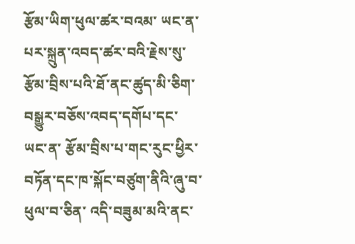རྩོམ་ཡིག་ཕུལ་ཚར་བའམ་ ཡང་ན་ པར་སྐྲུན་འབད་ཚར་བའི་རྗེས་སུ་རྩོམ་བྲིས་པའི་ཐོ་ནང་ཚུད་མི་ཅིག་བསྒྱུར་བཅོས་འབད་དགོཔ་དང་ ཡང་ན་ རྩོམ་བྲིས་པ་གང་རུང་ཕྱིར་བཏོན་དང་ཁ་སྐོང་བཙུག་ནིའི་ཞུ་བ་ཕུལ་བ་ཅིན་ འདི་བཟུམ་མའི་ནང་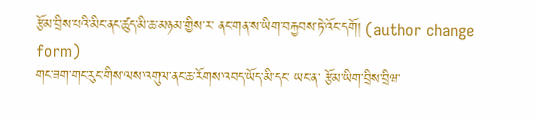རྩོམ་བྲིས་པའི་མིང་ནང་ཚུད་མི་ཆ་མཉམ་གྱིས་ར་ ནང་གན་ས་ཡིག་བརྐྱབས་ཏེ་འོང་དགོ། (author change form)
གང་ཟག་གང་རུང་གིས་ལས་འགུལ་ནང་ཆ་རོགས་འབད་ཡོད་མི་དང་ ཡང་ན་ རྩོམ་ཡིག་བྲིས་བྲིཝ་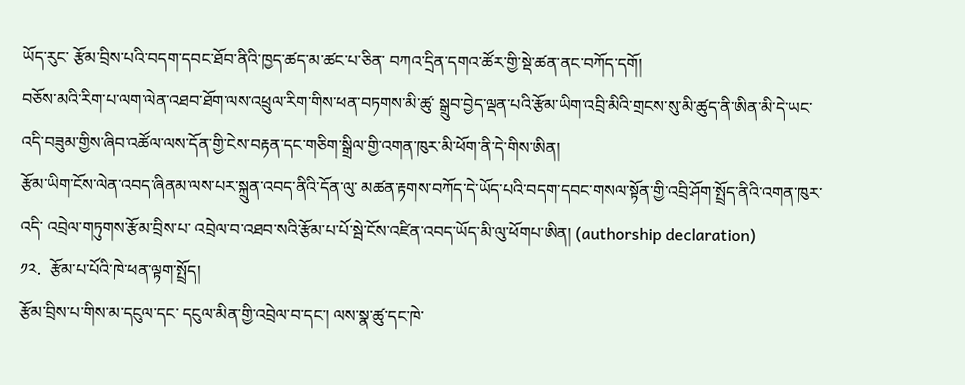ཡོད་རུང་ རྩོམ་བྲིས་པའི་བདག་དབང་ཐོབ་ནིའི་ཁྱད་ཚད་མ་ཚང་པ་ཅིན་ བཀའ་དྲིན་དགའ་ཚོར་གྱི་སྡེ་ཚན་ནང་བཀོད་དགོ།
བཅོས་མའི་རིག་པ་ལག་ལེན་འཐབ་ཐོག་ལས་འཕྲུལ་རིག་གིས་ཕན་བཏགས་མི་ཚུ་ སྒྲུབ་བྱེད་ལྡན་པའི་རྩོམ་ཡིག་འབྲི་མིའི་གྲངས་སུ་མི་ཚུད་ནི་ཨིན་མི་དེ་ཡང་ འདི་བཟུམ་གྱིས་ཞིབ་འཚོལ་ལས་དོན་གྱི་ངེས་བརྟན་དང་གཅིག་སྒྲིལ་གྱི་འགན་ཁུར་མི་ཕོག་ནི་དེ་གིས་ཨིན།
རྩོམ་ཡིག་ངོས་ལེན་འབད་ཞིནམ་ལས་པར་སྐྲུན་འབད་ནིའི་དོན་ལུ་ མཚན་རྟགས་བཀོད་དེ་ཡོད་པའི་བདག་དབང་གསལ་སྟོན་གྱི་འབྲི་ཤོག་སྤྲོད་ནིའི་འགན་ཁུར་འདི་ འབྲེལ་གཏུགས་རྩོམ་བྲིས་པ་ འབྲེལ་བ་འཐབ་སའི་རྩོམ་པ་པོ་སྦེ་ངོས་འཛིན་འབད་ཡོད་མི་ལུ་ཕོགཔ་ཨིན། (authorship declaration)
༡༢.  རྩོམ་པ་པོའི་ཁེ་ཕན་ལྟག་སྤྲོད།
རྩོམ་བྲིས་པ་གིས་མ་དངུལ་དང་ དངུལ་མིན་གྱི་འབྲེལ་བ་དང་། ལས་སྣ་ཚུ་དང་ཁེ་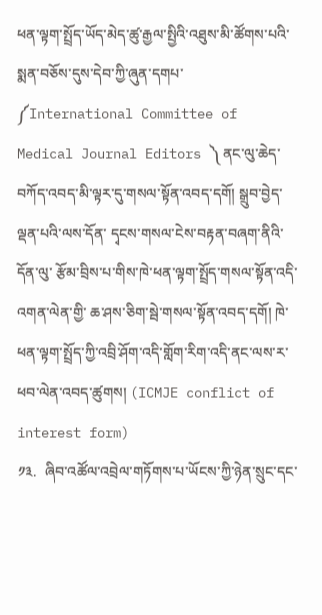ཕན་ལྟག་སྤྲོད་ཡོད་མེད་ཚུ་རྒྱལ་སྤྱིའི་འཐུས་མི་ཚོགས་པའི་སྨན་བཅོས་དུས་དེབ་ཀྱི་ཞུན་དགཔ་ ༼International Committee of Medical Journal Editors ༽ ནང་ལུ་ཆེད་བཀོད་འབད་མི་ལྟར་དུ་གསལ་སྟོན་འབད་དགོ། སྒྲུབ་བྱེད་ལྡན་པའི་ལས་དོན་ དྭངས་གསལ་ངེས་བརྟན་བཞག་ནིའི་དོན་ལུ་ རྩོམ་བྲིས་པ་གིས་ཁེ་ཕན་ལྟག་སྤྲོད་གསལ་སྟོན་འདི་འགན་ལེན་གྱི་ ཆ་ཤས་ཅིག་སྦེ་གསལ་སྟོན་འབད་དགོ། ཁེ་ཕན་ལྟག་སྤྲོད་ཀྱི་འབྲི་ཤོག་འདི་གློག་རིག་འདི་ནང་ལས་ར་ཕབ་ལེན་འབད་ཚུགས། (ICMJE conflict of interest form)
༡༣.  ཞིབ་འཚོལ་འབྲེལ་གཏོགས་པ་ཡོངས་ཀྱི་ཉེན་སྲུང་དང་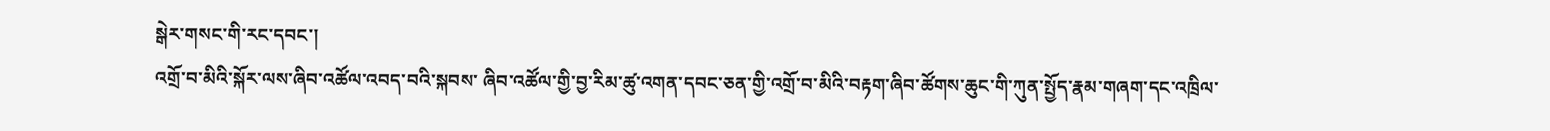སྒེར་གསང་གི་རང་དབང་།
འགྲོ་བ་མིའི་སྐོར་ལས་ཞིབ་འཚོལ་འབད་བའི་སྐབས་ ཞིབ་འཚོལ་གྱི་བྱ་རིམ་ཚུ་འགན་དབང་ཅན་གྱི་འགྲོ་བ་མིའི་བརྟག་ཞིབ་ཚོགས་ཆུང་གི་ཀུན་སྤྱོད་རྣམ་གཞག་དང་འཁྲིལ་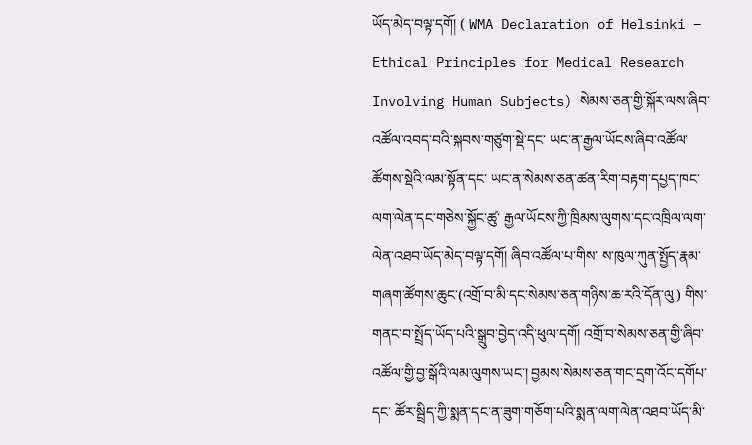ཡོད་མེད་བལྟ་དགོ། ( WMA Declaration of Helsinki – Ethical Principles for Medical Research Involving Human Subjects) སེམས་ཅན་གྱི་སྐོར་ལས་ཞིབ་འཚོལ་འབད་བའི་སྐབས་གཙུག་སྡེ་དང་ ཡང་ན་རྒྱལ་ཡོངས་ཞིབ་འཚོལ་ཚོགས་སྡེའི་ལམ་སྟོན་དང་ ཡང་ན་སེམས་ཅན་ཚན་རིག་བརྟག་དཔྱད་ཁང་ལག་ལེན་དང་གཅེས་སྐྱོང་ཚུ་ རྒྱལ་ཡོངས་ཀྱི་ཁྲིམས་ལུགས་དང་འཁྲིལ་ལག་ལེན་འཐབ་ཡོད་མེད་བལྟ་དགོ། ཞིབ་འཚོལ་པ་གིས་ ས་ཁུལ་ཀུན་སྤྱོད་རྣམ་གཞག་ཚོགས་ཆུང་(འགྲོ་བ་མི་དང་སེམས་ཅན་གཉིས་ཆ་རའི་དོན་ལུ) གིས་གནང་བ་སྤྲོད་ཡོད་པའི་སྒྲུབ་བྱེད་འདི་ཕུལ་དགོ། འགྲོ་བ་སེམས་ཅན་གྱི་ཞིབ་འཚོལ་གྱི་བྱ་སྒོའི་ལམ་ལུགས་ཡང་། བྱམས་སེམས་ཅན་གང་དྲག་འོང་དགོཔ་དང་ ཚོར་སྦྲིད་ཀྱི་སྨན་དང་ན་ཟུག་གཅོག་པའི་སྨན་ལག་ལེན་འཐབ་ཡོད་མི་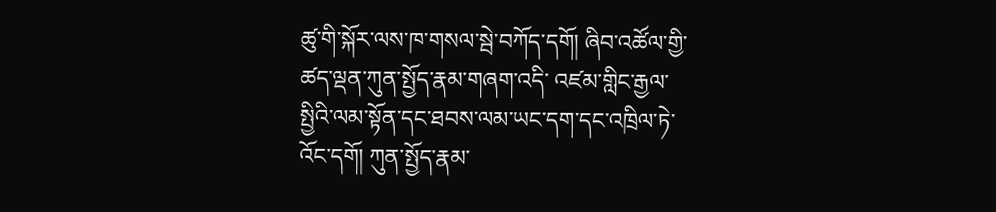ཚུ་གི་སྐོར་ལས་ཁ་གསལ་སྦེ་བཀོད་དགོ། ཞིབ་འཚོལ་གྱི་ཚད་ལྡན་ཀུན་སྤྱོད་རྣམ་གཞག་འདི་ འཛམ་གླིང་རྒྱལ་སྤྱིའི་ལམ་སྟོན་དང་ཐབས་ལམ་ཡང་དག་དང་འཁྲིལ་ཏེ་འོང་དགོ། ཀུན་སྤྱོད་རྣམ་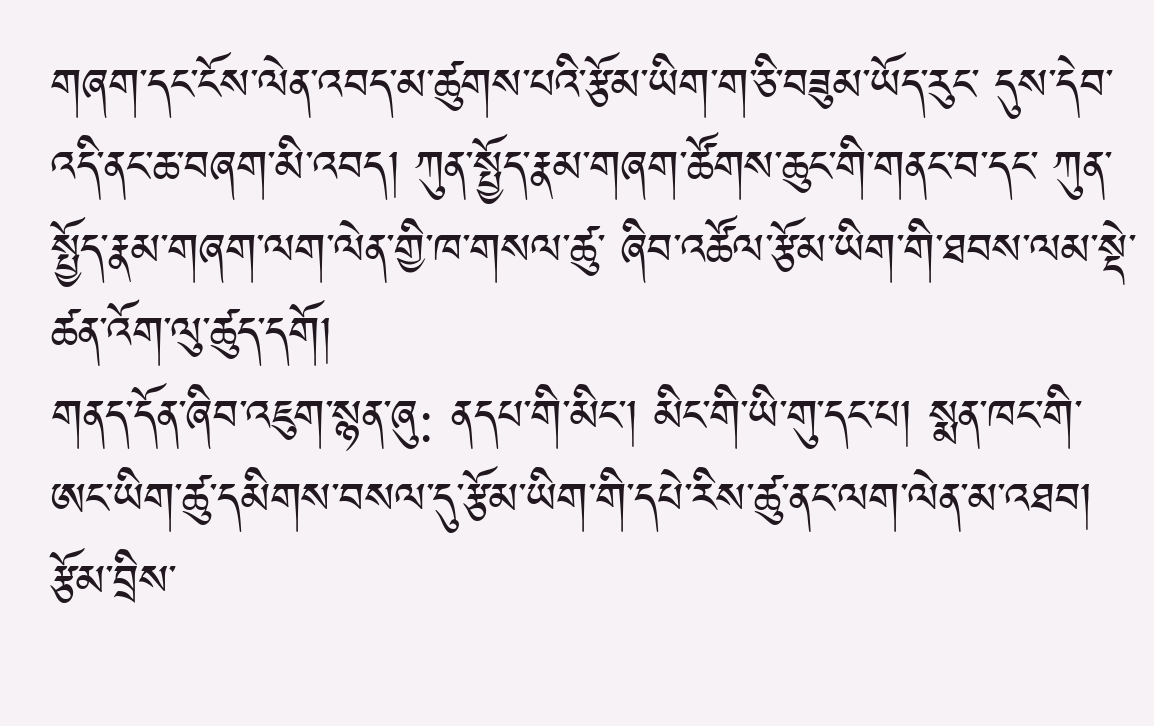གཞག་དང་ངོས་ལེན་འབད་མ་ཚུགས་པའི་རྩོམ་ཡིག་ག་ཅི་བཟུམ་ཡོད་རུང་ དུས་དེབ་འདི་ནང་ཆ་བཞག་མི་འབད། ཀུན་སྤྱོད་རྣམ་གཞག་ཚོགས་ཆུང་གི་གནང་བ་དང་ ཀུན་སྤྱོད་རྣམ་གཞག་ལག་ལེན་གྱི་ཁ་གསལ་ཚུ་ ཞིབ་འཚོལ་རྩོམ་ཡིག་གི་ཐབས་ལམ་སྡེ་ཚན་འོག་ལུ་ཚུད་དགོ།
གནད་དོན་ཞིབ་འཇུག་སྙན་ཞུ: ནདཔ་གི་མིང་། མིང་གི་ཡི་གུ་དང་པ། སྨན་ཁང་གི་ཨང་ཡིག་ཚུ་དམིགས་བསལ་དུ་རྩོམ་ཡིག་གི་དཔེ་རིས་ཚུ་ནང་ལག་ལེན་མ་འཐབ། རྩོམ་བྲིས་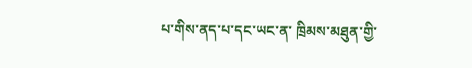པ་གིས་ནད་པ་དང་ཡང་ན་ ཁྲིམས་མཐུན་གྱི་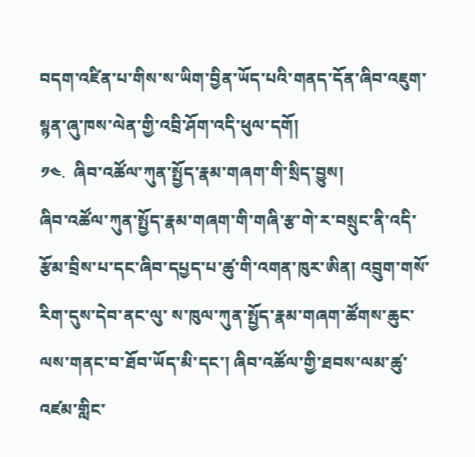བདག་འཛིན་པ་གིས་ས་ཡིག་བྱིན་ཡོད་པའི་གནད་དོན་ཞིབ་འཇུག་སྙན་ཞུ་ཁས་ལེན་གྱི་འབྲི་ཤོག་འདི་ཕུལ་དགོ།
༡༤.  ཞིབ་འཚོལ་ཀུན་སྤྱོད་རྣམ་གཞག་གི་སྲིད་བྱུས།
ཞིབ་འཚོལ་ཀུན་སྤྱོད་རྣམ་གཞག་གི་གཞི་རྩ་གེ་ར་བསྲུང་ནི་འདི་ རྩོམ་བྲིས་པ་དང་ཞིབ་དཔྱད་པ་ཚུ་གི་འགན་ཁུར་ཨིན། འབྲུག་གསོ་རིག་དུས་དེབ་ནང་ལུ་ ས་ཁུལ་ཀུན་སྤྱོད་རྣམ་གཞག་ཚོགས་ཆུང་ལས་གནང་བ་ཐོབ་ཡོད་མི་དང་། ཞིབ་འཚོལ་གྱི་ཐབས་ལམ་ཚུ་འཛམ་གླིང་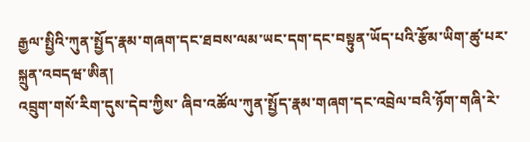རྒྱལ་སྤྱིའི་ཀུན་སྤྱོད་རྣམ་གཞག་དང་ཐབས་ལམ་ཡང་དག་དང་བསྟུན་ཡོད་པའི་རྩོམ་ཡིག་ཚུ་པར་སྐྲུན་འབདཝ་ཨིན།
འབྲུག་གསོ་རིག་དུས་དེབ་ཀྱིས་ ཞིབ་འཚོལ་ཀུན་སྤྱོད་རྣམ་གཞག་དང་འབྲེལ་བའི་ཉོག་གཞི་རེ་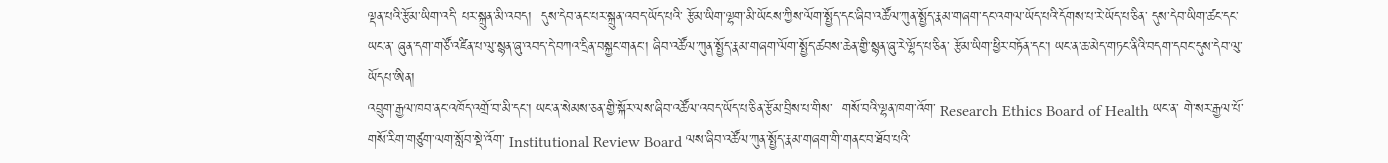ལྡན་པའི་རྩོམ་ཡིག་འདི་ པར་སྐྲུན་མི་འབད།  དུས་དེབ་ནང་པར་སྐྲུན་འབད་ཡོད་པའི་ རྩོམ་ཡིག་ལྷག་མི་ཡོངས་ཀྱིས་ལོག་སྤྱོད་དང་ཞིབ་འཚོལ་ཀུན་སྤྱོད་རྣམ་གཞག་དང་འགལ་ཡོད་པའི་དོགས་པ་རེ་ཡོད་པ་ཅིན་ དུས་དེབ་ཡིག་ཚང་དང་ ཡང་ན་ ཞུན་དག་གཙོ་འཛིན་པ་ལུ་སྙན་ཞུ་འབད་དེ་བཀའ་དྲིན་བསྐྱང་གནང་། ཞིབ་འཚོལ་ཀུན་སྤྱོད་རྣམ་གཞག་ལོག་སྤྱོད་ཚབས་ཆེན་གྱི་སྙན་ཞུ་རེ་ལྷོད་པ་ཅིན་ རྩོམ་ཡིག་ཕྱིར་བཏོན་དང་། ཡང་ན་ཆ་མེད་གཏང་ནིའི་བདག་དབང་དུས་དེབ་ལུ་ཡོདཔ་ཨིན།
འབྲུག་རྒྱལ་ཁབ་ནང་འཁོད་འགྲོ་བ་མི་དང་། ཡང་ན་སེམས་ཅན་གྱི་སྐོར་ལས་ཞིབ་འཚོལ་འབད་ཡོད་པ་ཅིན་རྩོམ་བྲིས་པ་གིས་  གསོ་བའི་ལྷན་ཁག་འོག་ Research Ethics Board of Health ཡང་ན་ གེ་སར་རྒྱལ་པོ་གསོ་རིག་གཙུག་ལག་སློབ་སྡེ་འོག་ Institutional Review Board ལས་ཞིབ་འཚོལ་ཀུན་སྤྱོད་རྣམ་གཞག་གི་གནང་བ་ཐོབ་པའི་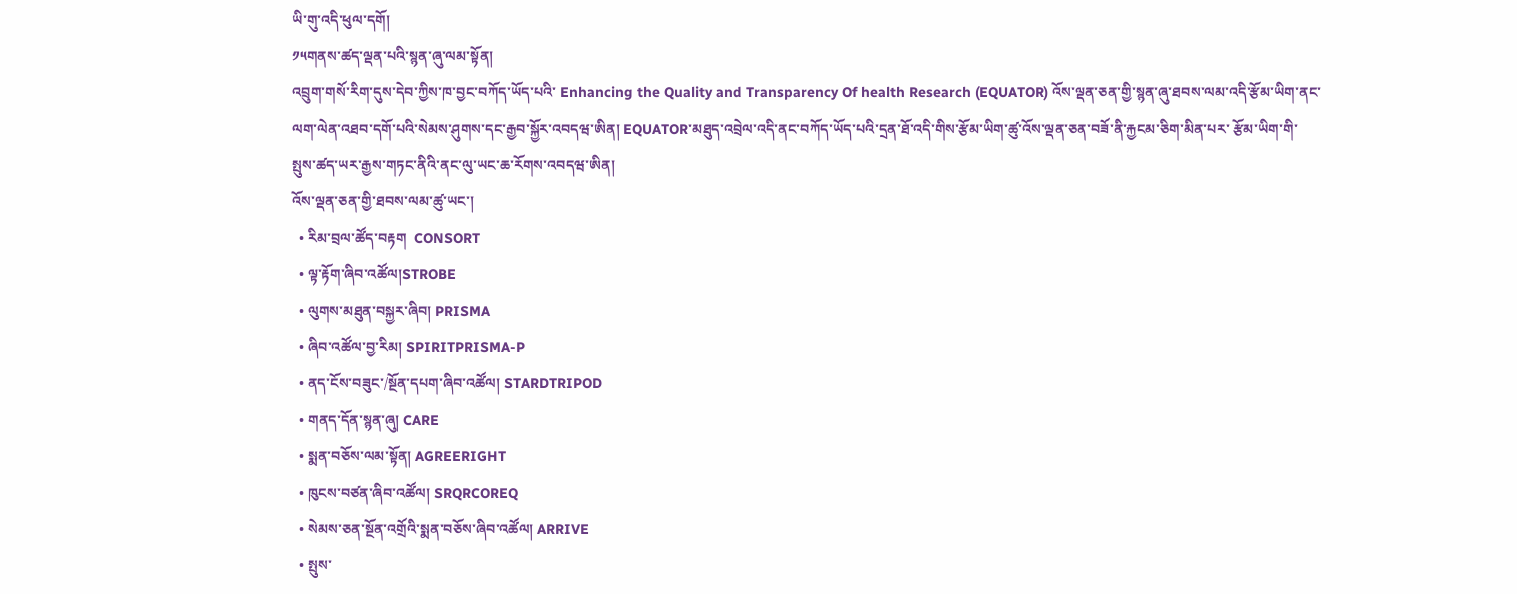ཡི་གུ་འདི་ཕུལ་དགོ།
༡༥གནས་ཚད་ལྡན་པའི་སྙན་ཞུ་ལམ་སྟོན།
འབྲུག་གསོ་རིག་དུས་དེབ་ཀྱིས་ཁ་བྱང་བཀོད་ཡོད་པའི་ Enhancing the Quality and Transparency Of health Research (EQUATOR) འོས་ལྡན་ཅན་གྱི་སྙན་ཞུ་ཐབས་ལམ་འདི་རྩོམ་ཡིག་ནང་ལག་ལེན་འཐབ་དགོ་པའི་སེམས་ཤུགས་དང་རྒྱབ་སྐྱོར་འབདཝ་ཨིན། EQUATOR་མཐུད་འབྲེལ་འདི་ནང་བཀོད་ཡོད་པའི་དྲན་ཐོ་འདི་གིས་རྩོམ་ཡིག་ཚུ་འོས་ལྡན་ཅན་བཟོ་ནི་རྐྱངམ་ཅིག་མིན་པར་ རྩོམ་ཡིག་གི་སྤུས་ཚད་ཡར་རྒྱས་གཏང་ནིའི་ནང་ལུ་ཡང་ཆ་རོགས་འབདཝ་ཨིན།
འོས་ལྡན་ཅན་གྱི་ཐབས་ལམ་ཚུ་ཡང་།
  • རིམ་བྲལ་ཚོད་བརྟག  CONSORT
  • ལྟ་རྟོག་ཞིབ་འཚོལ།STROBE
  • ལུགས་མཐུན་བསྐྱར་ཞིབ། PRISMA
  • ཞིབ་འཚོལ་བྱ་རིམ། SPIRITPRISMA-P
  • ནད་ངོས་བཟུང་/སྔོན་དཔག་ཞིབ་འཚོལ། STARDTRIPOD
  • གནད་དོན་སྙན་ཞུ། CARE
  • སྨན་བཅོས་ལམ་སྟོན། AGREERIGHT
  • ཁུངས་བཙན་ཞིབ་འཚོལ། SRQRCOREQ
  • སེམས་ཅན་སྔོན་འགྲོའི་སྨན་བཅོས་ཞིབ་འཚོལ། ARRIVE
  • སྤུས་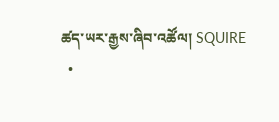ཚད་ཡར་རྒྱས་ཞིབ་འཚོལ། SQUIRE
  •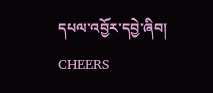དཔལ་འབྱོར་དབྱེ་ཞིབ། CHEERS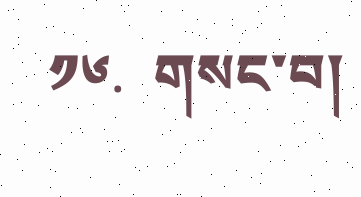༡༦.  གསང་བ།